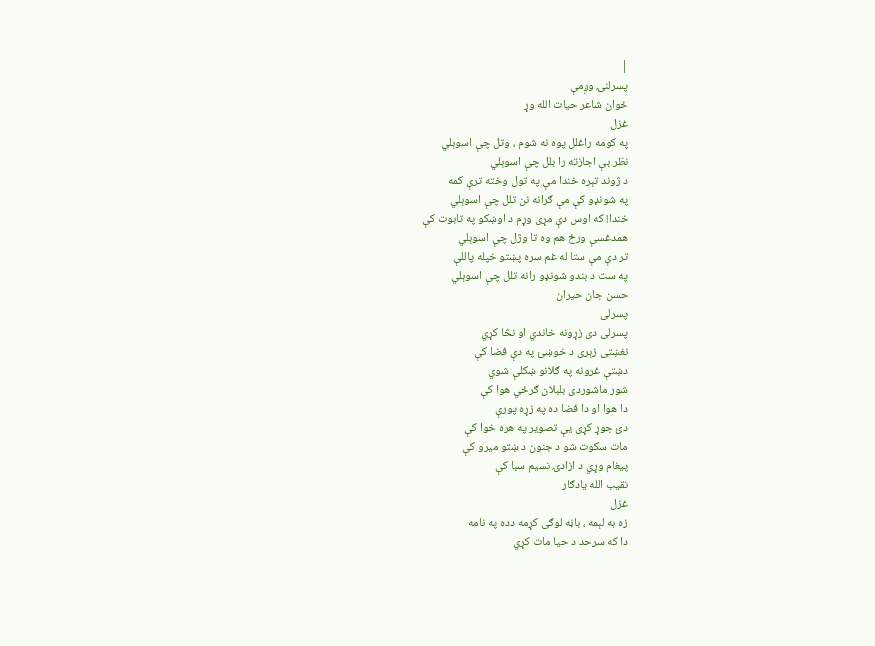|
پسرلنۍ وږمې
ځوان شاعر حيات الله وړ
غزل
په كومه راغلل پوه نه شوم ، وتل چې اسوېلي
نظر بې اجازته را بلل چې اسوېلي
د ژوند تېره خندا مې په تول وخته ترې كمه
په شونډو كې مې ګرانه نن تلل چې اسوېلي
خندا! كه اوس دې مړى وړم د اوښكو په تابوت كې
همدغسې ورځ هم وه تا وژل چې اسوېلي
تر دې مې ستا له غم سره پښتو خپله پاللې
په ست د بندو شونډو رانه تلل چې اسوېلي
حسن جان حيران
پسرلى
پسرلى دى زړونه خاندي او نڅا كړي
نغښتى زېرى د خوښئ په دې فضا كې
دښتې غرونه په ګلانو ښكلې شوي
شور ماشوردى بلبلان ګرځي هوا كې
دا هوا او دا فضا ده په زړه پورې
دئ جوړ كړى يې تصوير په هره خوا كې
مات سكوت شو د جنون د ښتو ميرو كې
پيغام وړي د ازادۍ نسيم سبا كې
نقيب الله يادګار
غزل
زه به لېمه ، باڼه لوګى كړمه دده په نامه
دا كه سرحد د حيا مات كړي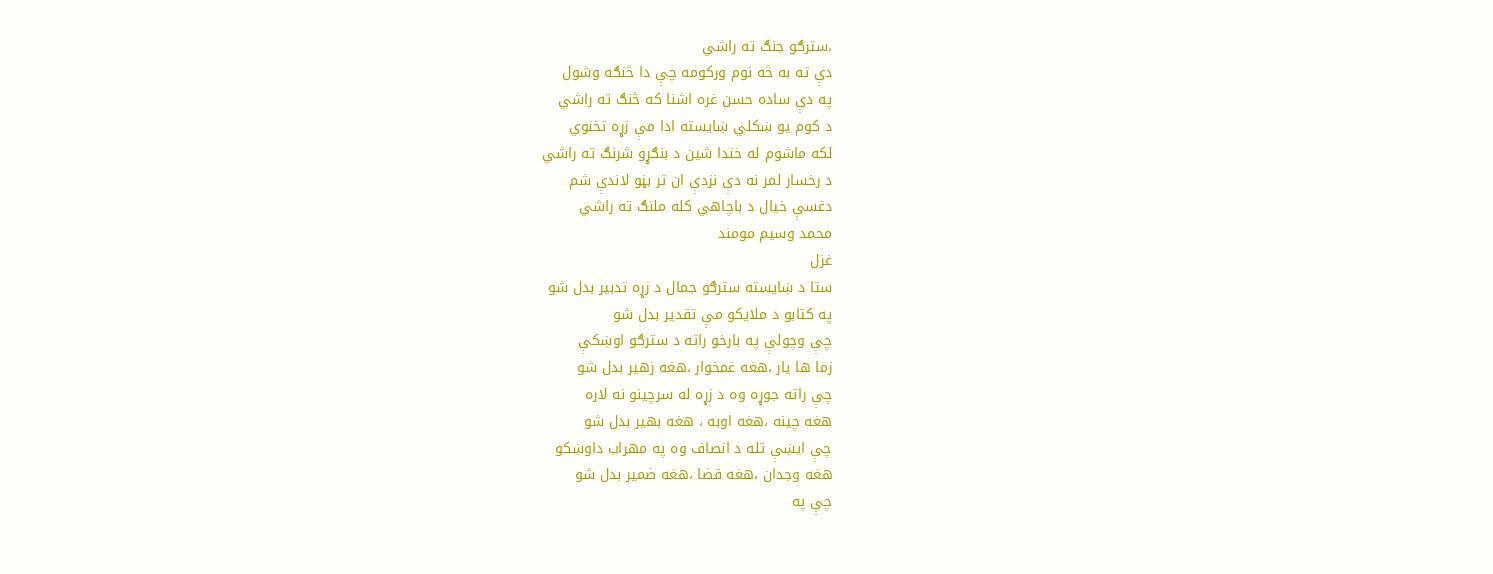،سترګو جنګ ته راشي
دې ته به څه نوم وركومه چې دا څنګه وشول
په دې ساده حسن غره اشنا كه څنګ ته راشي
د كوم يو ښكلي ښايسته ادا مې زړه تخنوي
لكه ماشوم له خندا شين د بنګړو شرنګ ته راشي
د رخسار لمر نه دې نزدې ان تر بڼو لاندې شم
دغسې خيال د باچاهي كله ملنګ ته راشي
محمد وسيم مومند
غزل
ستا د ښايسته سترګو جمال د زړه تدبير بدل شو
په كتابو د ملايكو مې تقدير بدل شو
چې وچولې په بارخو راته د سترګو اوښكې
زما ها يار ،هغه غمخوار ،هغه زهير بدل شو
چې راته جوړه وه د زړه له سرچينو نه لاره
هغه چينه ،هغه اوبه ، هغه بهير بدل شو
چې ايښې تله د انصاف وه په مهراب داوښكو
هغه وجدان ،هغه قضا ،هغه ضمير بدل شو
چې په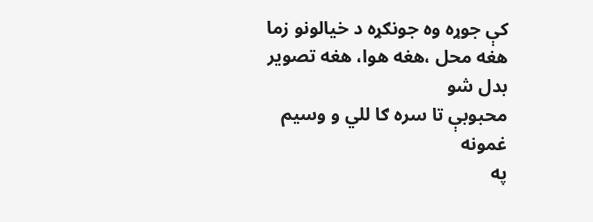كې جوړه وه جونګړه د خيالونو زما
هغه محل ،هغه هوا، هغه تصوير بدل شو
محبوبې تا سره ګا للي و وسيم غمونه
په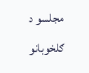مجلسو د ګلخوبانو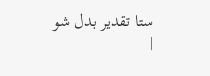ستا تقدير بدل شو
|